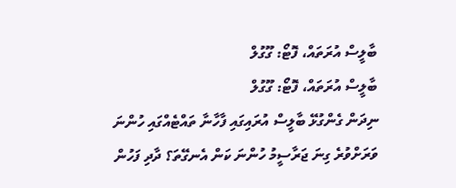ބާލީސް އުރަތައް، ފޮޓޯ: ގޫގުލް
ބާލީސް އުރަތައް، ފޮޓޯ: ގޫގުލް
ނިދަން ގެންގުޅޭ ބާލީސް އުރައިގައި ފާހާނާ ތައްޓެއްގައި ހުންނަ ވަރަށްވުރެ ގިނަ ޖަރާސީމު ހުންނަ ކަން އެނގޭތަ؟ ދާދި ފަހުން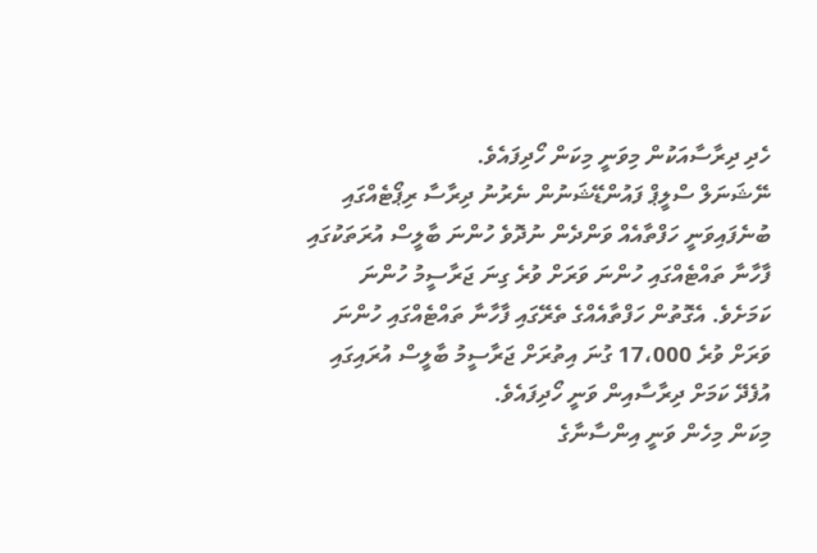ހެދި ދިރާސާއަކުން މިވަނީ މިކަން ހޯދިފައެވެ.
ނޭޝަނަލް ސްލީޕް ފައުންޑޭޝަނުން ނެރުނު ދިރާސާ ރިޕޯޓެއްގައި ބުނެފައިވަނީ ހަފްތާއެއް ވަންދެން ނުދޮވެ ހުންނަ ބާލީސް އުރަތަކުގައި ފާހާނާ ތައްޓެއްގައި ހުންނަ ވަރަށް ވުރެ ގިނަ ޖަރާސީމު ހުންނަ ކަމަށެވެ. އެގޮތުން ހަފްތާއެއްގެ ތެރޭގައި ފާހާނާ ތައްޓެއްގައި ހުންނަ ވަރަށް ވުރެ 17،000 ގުނަ އިތުރަށް ޖަރާސީމު ބާލީސް އުރައިގައި އުފެދޭ ކަމަށް ދިރާސާއިން ވަނީ ހޯދިފައެވެ.
މިކަން މިހެން ވަނީ އިންސާނާގެ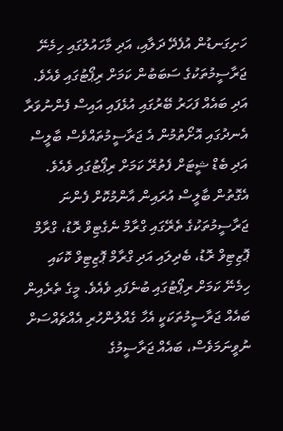ހަށިގަނޑުން އުފެދޭ ދަލާއި، އަދި މާހައުލުގައި ހިމެނޭ ޖަރާސީމުތަކުގެ ސަބަބުން ކަމަށް ރިޕޯޓުގައި ވެއެވެ. އަދި ބައެއް ފަހަރު ބޭރުގައި އުޅެފައި އައިސް ފެންނުވަރާ އެނދުގައި އޮށޯތުމުން އެ ޖަރާސީމުތައްވެސް ބާލީސް އަދި ބެޑް ޝީޓަށް ފެތުރޭ ކަމަށް ރިޕޯޓުގައި ވެއެވެ.
އެގޮތުން ބާލީސް އުރައިން އާންމުކޮށް ފެންނަ ޖަރާސީމުތަކުގެ ތެރޭގައި ގްރާމް ނެގެޓިވް ރޮޑު، ގްރާމް ޕޮޒިޓިވް ރޮޑު، ބެދިލައި އަދި ގްރާމް ޕޮޒިޓިވް ކޮކައި ހިމެނޭ ކަމަށް ރިޕޯޓުގައި ބުނެފައި ވެއެވެ. މީގެ ތެރެއިން ބައެއް ޖަރާސީމުތަކަކީ އެހާ ގެއްލުންހުރި އެއްޗެއްސަށް ނުވީނަމަވެސް، ބައެއް ޖަރާސީމުގެ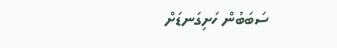ސަބަބުން ހަށިގަނޑަށް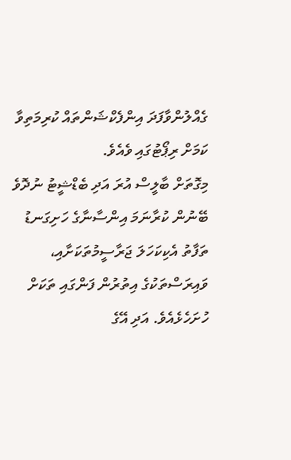ގެއްލުންވާފަދަ އިންފެކްޝަންތައް ކުރިމަތިވާ ކަމަށް ރިޕޯޓުގައި ވެއެވެ.
މިގޮތަށް ބާލީސް އުރަ އަދި ބެޑްޝީޓު ނުދޮވެ ބޭނުން ކުރާނަމަ އިންސާނާގެ ހަށިގަނޑު ތަފާތު އެކިކަހަލަ ޖަރާސީމުތަކަށާއި، ވައިރަސްތަކުގެ އިތުރުން ފަންގައި ތަކަށް ހުށަހެޅެއެވެ. އަދި އޭގެ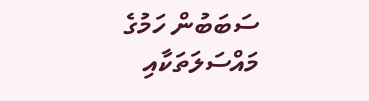ސަބަބުން ހަމުގެ މައްސަލަތަކާއި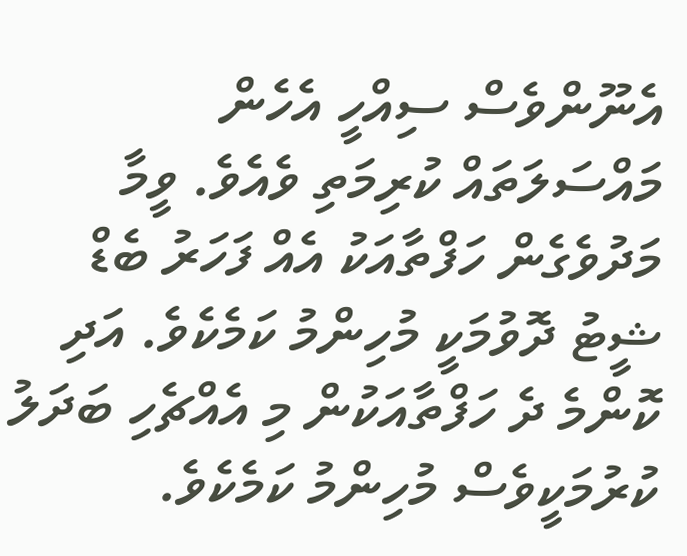އެނޫންވެސް ސިއްހީ އެހެން މައްސަލަތައް ކުރިމަތި ވެއެވެ. ވީމާ މަދުވެގެން ހަފްތާއަކު އެއް ފަހަރު ބެޑް ޝީޓު ދޮވުމަކީ މުހިންމު ކަމެކެވެ. އަދި ކޮންމެ ދެ ހަފްތާއަކުން މި އެއްޗެހި ބަދަލު ކުރުމަކީވެސް މުހިންމު ކަމެކެވެ.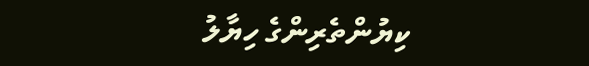ކިޔުންތެރިންގެ ހިޔާލު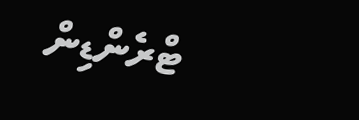ޓްރެންޑިން